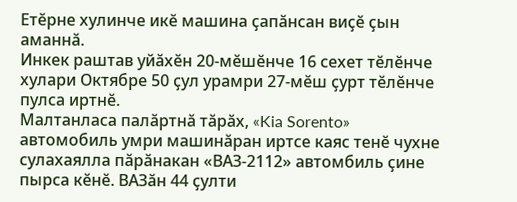Етӗрне хулинче икӗ машина ҫапӑнсан виҫӗ ҫын аманнӑ.
Инкек раштав уйӑхӗн 20-мӗшӗнче 16 сехет тӗлӗнче хулари Октябре 50 ҫул урамри 27-мӗш ҫурт тӗлӗнче пулса иртнӗ.
Малтанласа палӑртнӑ тӑрӑх, «Kia Sorento» автомобиль умри машинӑран иртсе каяс тенӗ чухне сулахаялла пӑрӑнакан «ВАЗ-2112» автомбиль ҫине пырса кӗнӗ. ВАЗӑн 44 ҫулти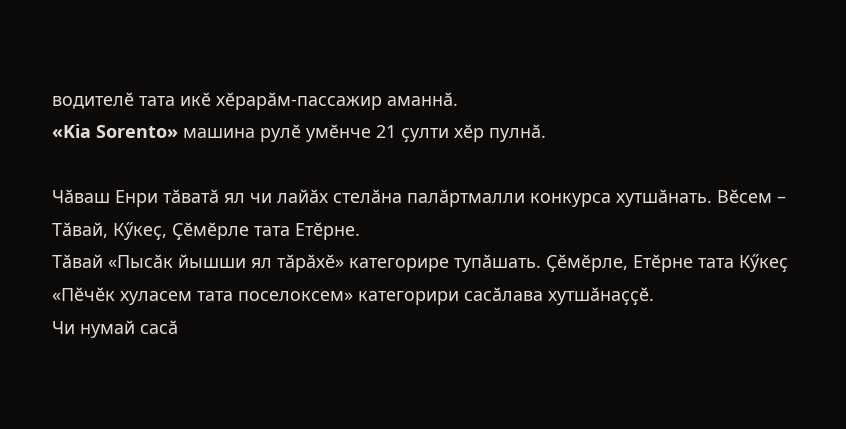водителӗ тата икӗ хӗрарӑм-пассажир аманнӑ.
«Kia Sorento» машина рулӗ умӗнче 21 ҫулти хӗр пулнӑ.

Чӑваш Енри тӑватӑ ял чи лайӑх стелӑна палӑртмалли конкурса хутшӑнать. Вӗсем – Тӑвай, Кӳкеҫ, Ҫӗмӗрле тата Етӗрне.
Тӑвай «Пысӑк йышши ял тӑрӑхӗ» категорире тупӑшать. Ҫӗмӗрле, Етӗрне тата Кӳкеҫ «Пӗчӗк хуласем тата поселоксем» категорири сасӑлава хутшӑнаҫҫӗ.
Чи нумай сасӑ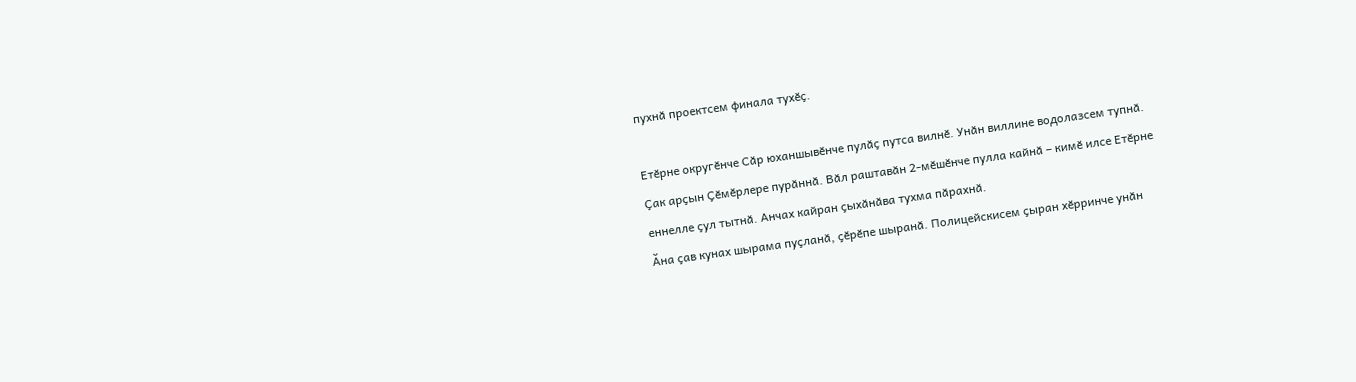пухнӑ проектсем финала тухӗҫ.

Етӗрне округӗнче Сӑр юханшывӗнче пулӑҫ путса вилнӗ. Унӑн виллине водолазсем тупнӑ.
Ҫак арҫын Ҫӗмӗрлере пурӑннӑ. Вӑл раштавӑн 2-мӗшӗнче пулла кайнӑ – кимӗ илсе Етӗрне еннелле ҫул тытнӑ. Анчах кайран ҫыхӑнӑва тухма пӑрахнӑ.
Ӑна ҫав кунах шырама пуҫланӑ, ҫӗрӗпе шыранӑ. Полицейскисем ҫыран хӗрринче унӑн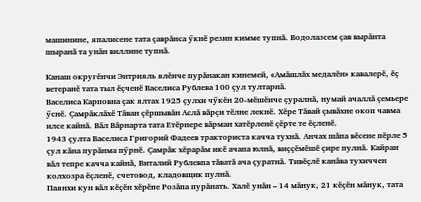машинине, япалисене тата ҫаврӑнса ӳкнӗ резин кимме тупнӑ. Водолазсем ҫав вырӑнта шыранӑ та унӑн виллине тупнӑ.

Канаш округӗнчи Энтрияль ялӗнче пурӑнакан кинемей, «Амӑшлӑх медалӗн» кавалерӗ, ӗҫ ветеранӗ тата тыл ӗҫченӗ Васелиса Рублева 100 ҫул тултарнӑ.
Васелиса Карповна ҫак ялтах 1925 ҫулхи чӳкӗн 20-мӗшӗнче ҫуралнӑ, нумай ачаллӑ ҫемьере ӳснӗ. Ҫамрӑклӑхӗ Тӑван ҫӗршывӑн Аслӑ вӑрҫи тӗлне лекнӗ. Хӗре Тӑвай ҫывӑхне окоп чавма илсе кайнӑ. Вӑл Вӑрнарта тата Етӗрнере вӑрман хатӗрленӗ ҫӗрте те ӗҫленӗ.
1943 ҫулта Васелиса Григорий Фадеев тракториста качча тухнӑ. Анчах шӑпа вӗсене пӗрле 5 ҫул кӑна пурӑнма пӳрнӗ. Ҫамрӑк хӗрарӑм икӗ ачапа юлнӑ, виҫҫӗмӗшӗ ҫире пулнӑ. Кайран вӑл тепре качча кайнӑ, Виталий Рублевпа тӑватӑ ача ҫуратнӑ. Тивӗҫлӗ канӑва тухиччен колхозра ӗҫленӗ, счетовод, кладовщик пулнӑ.
Паянхи кун вӑл кӗҫӗн хӗрӗпе Розӑпа пурӑнать. Халӗ унӑн – 14 мӑнук, 21 кӗҫӗн мӑнук, тата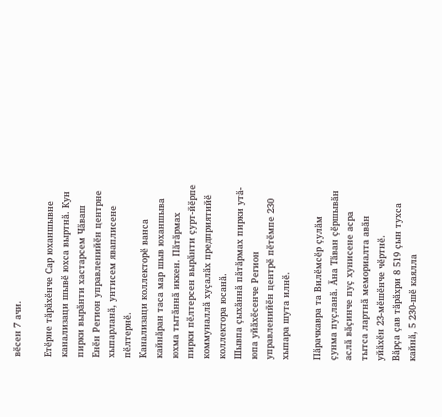вӗсен 7 ачи.

Етӗрне тӑрӑхӗнче Сар юханшывне канализаци шывӗ юхса выртнӑ. Кун пирки вырӑнти хастарсем Чӑваш Енӗн Регион управленийӗн центрне хыпарланӑ, унтисем яваплисене пӗлтернӗ.
Канализаци коллекторӗ ванса кайнӑран таса мар шыв юханшыва юхма тытӑннӑ иккен. Пӑтӑрмах пирки пӗлтерсен вырӑнти ҫурт-йӗрпе коммуналлӑ хуҫалӑх предприятийӗ коллектора юсанӑ.
Шывпа ҫыхӑннӑ пӑтӑрмах пирки утӑ-юпа уйӑхӗсенче Регион управленийӗн центрӗ пӗтӗмпе 230 хыпара шута илнӗ.

Пӑрачкавра та Вилӗмсӗр ҫулӑм ҫунма пуҫланӑ. Ӑна Тӑван ҫӗршывӑн аслӑ вӑҫинче пуҫ хунисене асра тытса лартнӑ мемориалта авӑн уйӑхӗн 23-мӗшӗнче чӗртнӗ.
Вӑрҫа ҫав тӑрӑхри 8 519 ҫын тухса кайнӑ, 5 230-шӗ каялла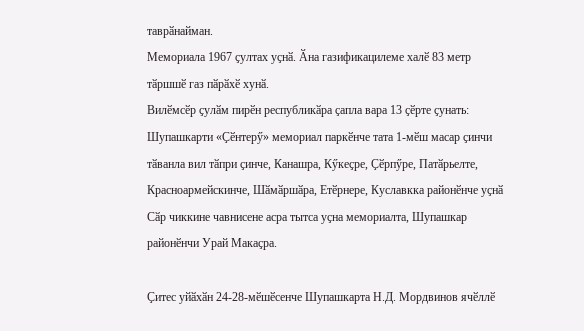таврӑнайман.
Мемориала 1967 ҫултах уҫнӑ. Ӑна газификацилеме халӗ 83 метр тӑршшӗ газ пӑрӑхӗ хунӑ.
Вилӗмсӗр ҫулӑм пирӗн республикӑра ҫапла вара 13 ҫӗрте ҫунать: Шупашкарти «Ҫӗнтерӳ» мемориал паркӗнче тата 1-мӗш масар ҫинчи тӑванла вил тӑпри ҫинче, Канашра, Кӳкеҫре, Ҫӗрпӳре, Патӑрьелте, Красноармейскинче, Шӑмӑршӑра, Етӗрнере, Куславкка районӗнче уҫнӑ Сӑр чиккине чавнисене асра тытса уҫна мемориалта, Шупашкар районӗнчи Урай Макаҫра.

Ҫитес уйӑхӑн 24-28-мӗшӗсенче Шупашкарта Н.Д. Мордвинов ячӗллӗ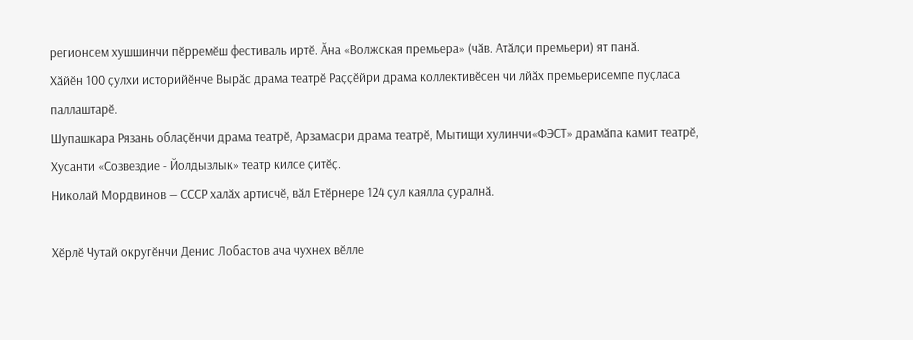регионсем хушшинчи пӗрремӗш фестиваль иртӗ. Ӑна «Волжская премьера» (чӑв. Атӑлҫи премьери) ят панӑ.
Хӑйӗн 100 ҫулхи историйӗнче Вырӑс драма театрӗ Раҫҫӗйри драма коллективӗсен чи лйӑх премьерисемпе пуҫласа паллаштарӗ.
Шупашкара Рязань облаҫӗнчи драма театрӗ, Арзамасри драма театрӗ, Мытищи хулинчи«ФЭСТ» драмӑпа камит театрӗ, Хусанти «Созвездие - Йолдызлык» театр килсе ҫитӗҫ.
Николай Мордвинов — СССР халӑх артисчӗ, вӑл Етӗрнере 124 ҫул каялла ҫуралнӑ.

Хӗрлӗ Чутай округӗнчи Денис Лобастов ача чухнех вӗлле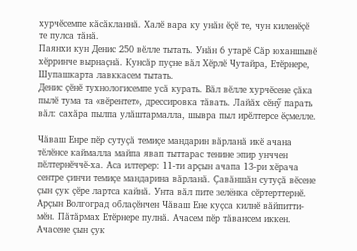хурчӗсемпе кӑсӑкланнӑ. Халӗ вара ку унӑн ӗҫӗ те, чун киленӗҫӗ те пулса тӑнӑ.
Паянхи кун Денис 250 вӗлле тытать. Унӑн 6 утарӗ Сӑр юханшывӗ хӗрринче вырнаҫнӑ. Кунсӑр пуҫне вӑл Хӗрлӗ Чутайра, Етӗрнере, Шупашкарта лавккасем тытать.
Денис ҫӗнӗ тухнологисемпе усӑ курать. Вӑл вӗлле хурчӗсене ҫӑка пылӗ тума та «вӗрентет», дрессировка тӑвать. Лайӑх сӗнӳ парать вӑл: сахӑра пылпа улӑштармалла, шывра пыл ирӗлтерсе ӗҫмелле.

Чӑваш Енре пӗр сутуҫӑ темиҫе мандарин вӑрланӑ икӗ ачана тӗлӗнсе каймалла майпа явап тыттарас тенине эпир унччен пӗлтернӗччӗ-ха. Аса илтерер: 11-ти арҫын ачапа 13-ри хӗрача сентре ҫинчи темиҫе мандарина вӑрланӑ. Ҫавӑншӑн сутуҫӑ вӗсене ҫын ҫук ҫӗре лартса кайнӑ. Унта вӑл пите зелёнка сӗртерттернӗ.
Арҫын Волгоград облаҫӗнчен Чӑваш Ене куҫса килнӗ вӑйпитти-мӗн. Пӑтӑрмах Етӗрнере пулнӑ. Ачасем пӗр тӑвансем иккен.
Ачасене ҫын ҫук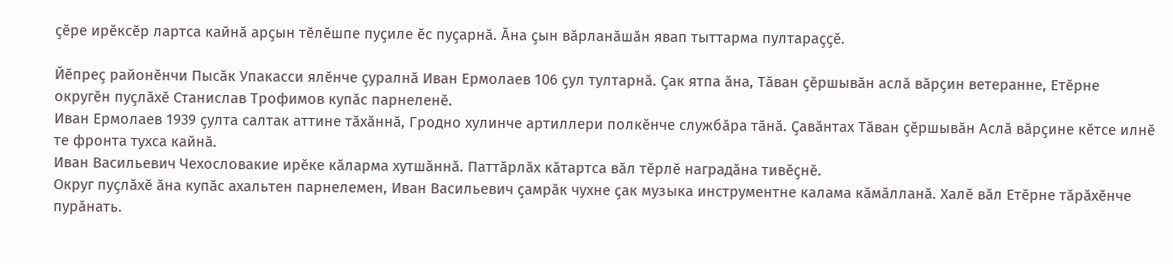ҫӗре ирӗксӗр лартса кайнӑ арҫын тӗлӗшпе пуҫиле ӗс пуҫарнӑ. Ӑна ҫын вӑрланӑшӑн явап тыттарма пултараҫҫӗ.

Йӗпреҫ районӗнчи Пысӑк Упакасси ялӗнче ҫуралнӑ Иван Ермолаев 106 ҫул тултарнӑ. Ҫак ятпа ӑна, Тӑван ҫӗршывӑн аслӑ вӑрҫин ветеранне, Етӗрне округӗн пуҫлӑхӗ Станислав Трофимов купӑс парнеленӗ.
Иван Ермолаев 1939 ҫулта салтак аттине тӑхӑннӑ, Гродно хулинче артиллери полкӗнче службӑра тӑнӑ. Ҫавӑнтах Тӑван ҫӗршывӑн Аслӑ вӑрҫине кӗтсе илнӗ те фронта тухса кайнӑ.
Иван Васильевич Чехословакие ирӗке кӑларма хутшӑннӑ. Паттӑрлӑх кӑтартса вӑл тӗрлӗ наградӑна тивӗҫнӗ.
Округ пуҫлӑхӗ ӑна купӑс ахальтен парнелемен, Иван Васильевич ҫамрӑк чухне ҫак музыка инструментне калама кӑмӑлланӑ. Халӗ вӑл Етӗрне тӑрӑхӗнче пурӑнать.